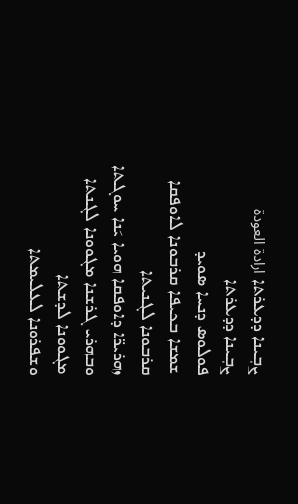ܨܒܼܝܢܐ ܕܕܥܪܬܐ ارادة العودة
ܨܒܼܝܢܐ ܕܕܥܪܬܐ
ܦܘܠܘܣ ܕܢܚܐ ܣܘܝܕ
ܫܡܫܐ ܒܟܝܦܐ ܩܪܒܘܢܐ ܠܐܘܦܩܐ
ܩܪܒܘܢܐ ܠܓܢܝܬܐ
ܙܗܪܝܪ̈ܐ ܕܐܘܦܩܐ ܗܘܝܐ ܝ݇ܢܐ ܚܘܓܬܐ
ܘܒܗܪܝ ܓܪܫܢܐ ܡܓܘܘܢܐ ܠܓܢܬܐ
ܡܓܘܘܢܐ ܠܕܫܬܐ
ܘܫܦܪܘܢܐ ܠܥܠܝܡܬܐ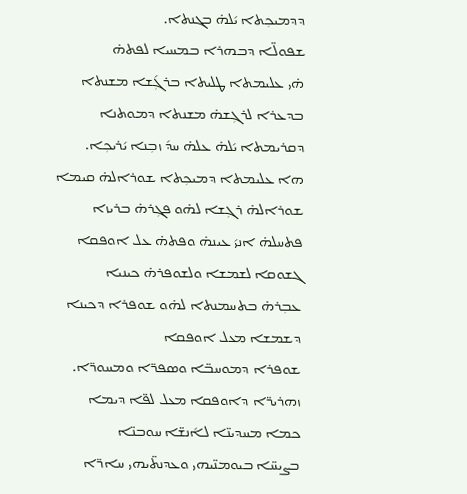ܕܕܡܝܟܼܬܐ ܝ݇ܠܗ̇ ܒܓܢܬܐ.
ܫܦܘܠ̈ܐ ܕܒܗܪܐ ܒܡܚܝܐ ܠܦܬܗ̇
ܗ̇ܝ ܥܠܝܡܬܐ ܛܠܝܬܐ ܒܪܓܼ݇ܫܐ ܡܫܢܬܐ
ܒܕܥܪܐ ܠܪܓܼܫܗ̇ ܡܫܢܬܐ ܕܡܘܬܢܐ
ܕܩܪܝܡܬܐ ܝ݇ܠܗ̇ ܥܠܗ̇ ܚܕ݇ ܙܒܼܢܐ ܝ݇ܪܝܟܼܐ.
ܗܐ ܥܠܝܡܬܐ ܕܡܝܟܼܬܐ ܫܘܪܐܠܗ̇ ܩܝܡܐ
ܫܘܪܐܠܗ̇ ܪܓܼܫܐ ܠܗ̇ܘ ܦܓܼܪܗ̇ ܒܪܝܙܐ
ܦܬܚܠܗ̇ ܐܢܝ݇ ܥܝܢܗ̇ ܘܦܬܗ̇ ܥܠ ܐܘܦܩܐ
ܓܫܘܩܐ ܠܫܡܫܐ ܘܠܫܘܦܪܗ̇ ܟܝܢܝܐ
ܥܒܼܪܗ̇ ܒܬܚܡܢܬܐ ܠܗ̇ܘ ܫܘܦܪܐ ܕܟܝܢܐ
ܕܫܡܫܐ ܡܥܠ ܐܘܦܩܐ
ܫܘܦܪܐ ܕܡܘܚܒ̈ܐ ܘܣܦܪ̈ܐ ܘܡܚܘܪ̈ܐ.
ܙܗܪܝܪ̈ܐ ܕܐܘܦܩܐ ܡܥܠ ܠܦ̈ܐ ܕܝܡܐ
ܟܡܐ ܡܚܕܝܢ̈ܐ ܠܐ݇ܢܫ̈ܐ ܚܘܒܢ̈ܐ
ܒܨܝܚ̈ܐ ܒܝܘܡܢ̈ܝܗܝ ܘܥܕܢܬ̈ܝܗܝ ܚܐܪ̈ܐ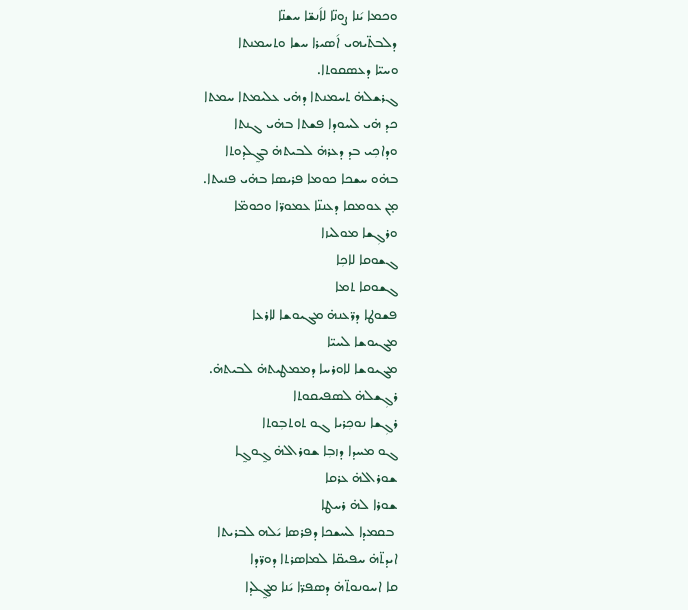ܘܟܡܐ ܝ݇ܢܐ ܨܘܢ̈ܐ ܠܐ݇ܢܫ̈ܐ ܚܫܢ̈ܐ
ܕܠܒܬ̈ܝܗܝ ܐ݇ܣܝܪܐ ܚܫܐ ܘܬܚܡܢܬܐ
ܘܚܝ̈ܐ ܕܥܣܩܘܬܐ.
ܓܪܫܠܗ̇ ܬܚܡܢܬܐ ܕܗ̇ܝ ܥܠܝܡܬܐ ܚܡܬܐ
ܟܕ ܗ̇ܝ ܠܚܘܕܐ ܦܫܬܐ ܒܗ̇ܝ ܓܢܬܐ
ܘܕܐܟܼܝ ܒܕ ܕܥܪܗ̇ ܠܒܝܬܗ̇ ܒܓ̰ܠܕܘܬܐ
ܒܗ̇ܘ ܚܫܟܐ ܟܘܡܐ ܦܪܝܣܐ ܒܗ̇ܝ ܦܢܝܬܐ.
ܡ̣ܢ ܥܘܡܩܐ ܕܥܢܢ̈ܐ ܥܡܘܪ̈ܐ ܘܟܘܡ̈ܐ
ܘܪܓܼܫܐ ܡܘܠܝܙܐ
ܓܫܘܩܐ ܠܐܟܼܐ
ܓܫܘܩܐ ܬܡܐ
ܦܫܘܛܐ ܕܪ̈ܥܢܗ̇ ܡܓܝܘܫܐ ܠܐܪܥܐ
ܡܓܝܘܫܐ ܠܚܝ̈ܐ
ܡܓܝܘܫܐ ܠܐܘܪܚܐ ܕܡܡܛܝܬܗ̇ ܠܒܝܬܗ̇.
ܪܓܼܫܠܗ̇ ܠܣܦܝܩܘܬܐ
ܪܓܼܫܐ ܢܘܟܼܪܝܐ ܓܘ ܬܘܬܒܼܘܬܐ
ܓܘ ܡܚܕܐ ܕܙܒܼܐ ܫܘܪܐܠܗ̇ ܓ̰ܘܓ̰ܐ
ܫܘܪܐܠܗ̇ ܥܪܩܐ
ܫܘܪܐ ܠܗ̇ ܪܚܛܐ
 ܒܩܡܕܐ ܠܚܫܟܐ ܕܦܪܣܐ ܝ݇ܠܗ ܠܒܪܝܬܐ
ܐܝܕܬ̈ܗ̇ ܚܦܝܩ̈ܐ ܠܡܐܣܪܬܐ ܕܘܪ̈ܕܐ
ܩܐ ܐܚܘܢܘܬ̈ܗ̇ ܕܣܦܪ̈ܐ ܝ݇ܢܐ ܡܓ̰ܠܕܐ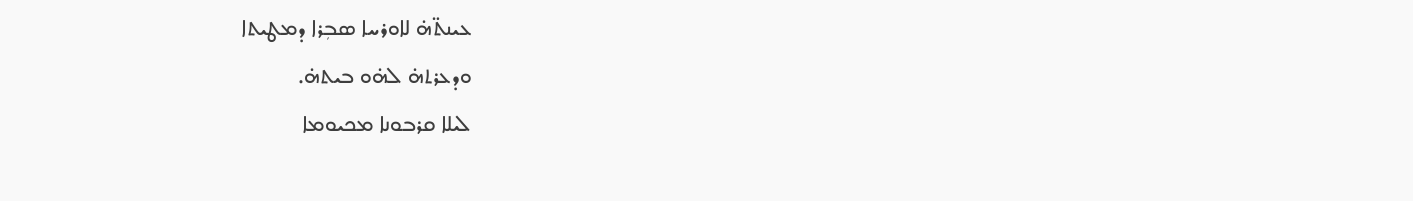ܥܝܢܬ̈ܗ̇ ܠܐܘܪܚܐ ܣܒܼܪܐ ܕܡܛܝܬܐ
ܘܕܥܪܬܗ̇ ܠܗ̇ܘ ܒܝܬܗ̇.
ܠܝܠܐ ܩܪܒܘܢܐ ܡܟܝܘܡܐ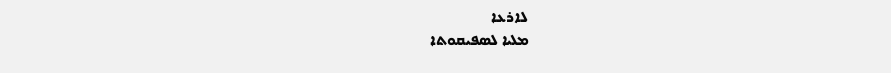ܠܐܪܥܐ
ܡܠܝܐ ܠܣܦܝܩܘܬܐ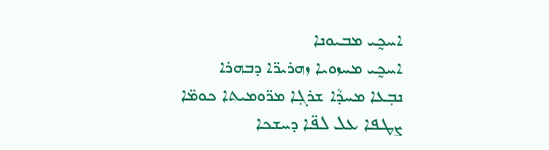ܐܚܟ̰ܝ ܡܒܝܘܢܐ
ܐܚܟ̰ܝ ܡܚܙܘܝܐ ܙܗܪܝܪ̈ܐ ܕܒܗܪܐ
ܢܒܼܥܐ ܡܚܕܵܐ ܫܪܓܼܐ ܡܪ̈ܘܡܝܬܐ ܟܘܡ̈ܐ
ܨܛܦܐ ܥܠ ܠܦ̈ܐ ܕܚܫܟܐ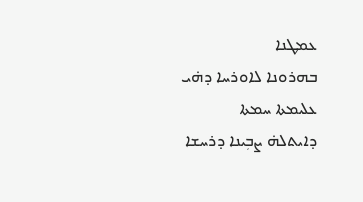ܥܡܛܢܐ
ܒܗܪܘܢܐ ܠܐܘܪܚܐ ܕܗ̇ܝ ܥܠܝܡܬܐ ܚܡܬܐ
ܕܐܝܬܠܗ̇ ܨܒܼܝܢܐ ܕܪܚܫܐ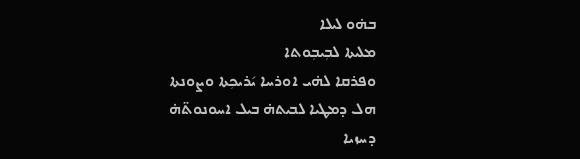ܒܗ̇ܘ ܠܝܠܐ
ܡܠܝܬܐ ܠܒܼܝܒܼܘܬܐ
ܘܦܪܩܐ ܠܗ̇ܝ ܐܘܪܚܐ ܝ݇ܪܝܟܼܬܐ ܘܨܘܢܬܐ
ܗܠ ܕܡܛܝܐ ܠܒܝܬܗ̇ ܒܝܠ ܐܚܘܢܘܬ̈ܗ̇
ܕܚܙܝܐ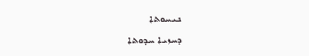ܢܝܚܘܬܐ
ܕܚܙܝܐ ܚܕܘܬܐ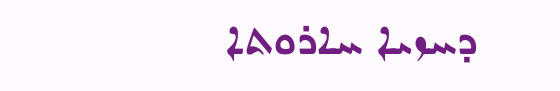ܕܚܙܝܐ ܚܐܪܘܬܐ